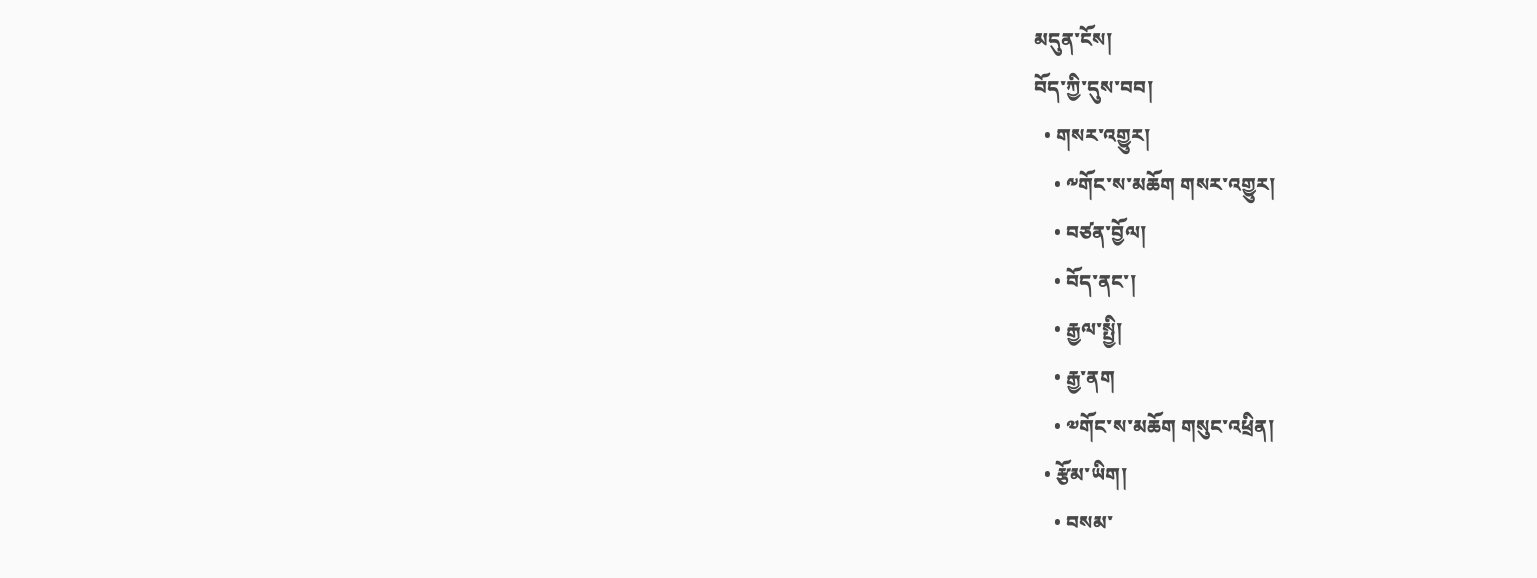མདུན་ངོས།
བོད་ཀྱི་དུས་བབ།
  • གསར་འགྱུར།
    • ༸གོང་ས་མཆོག གསར་འགྱུར།
    • བཙན་བྱོལ།
    • བོད་ནང་།
    • རྒྱལ་སྤྱི།
    • རྒྱ་ནག
    • ༧གོང་ས་མཆོག གསུང་འཕྲིན།
  • རྩོམ་ཡིག།
    • བསམ་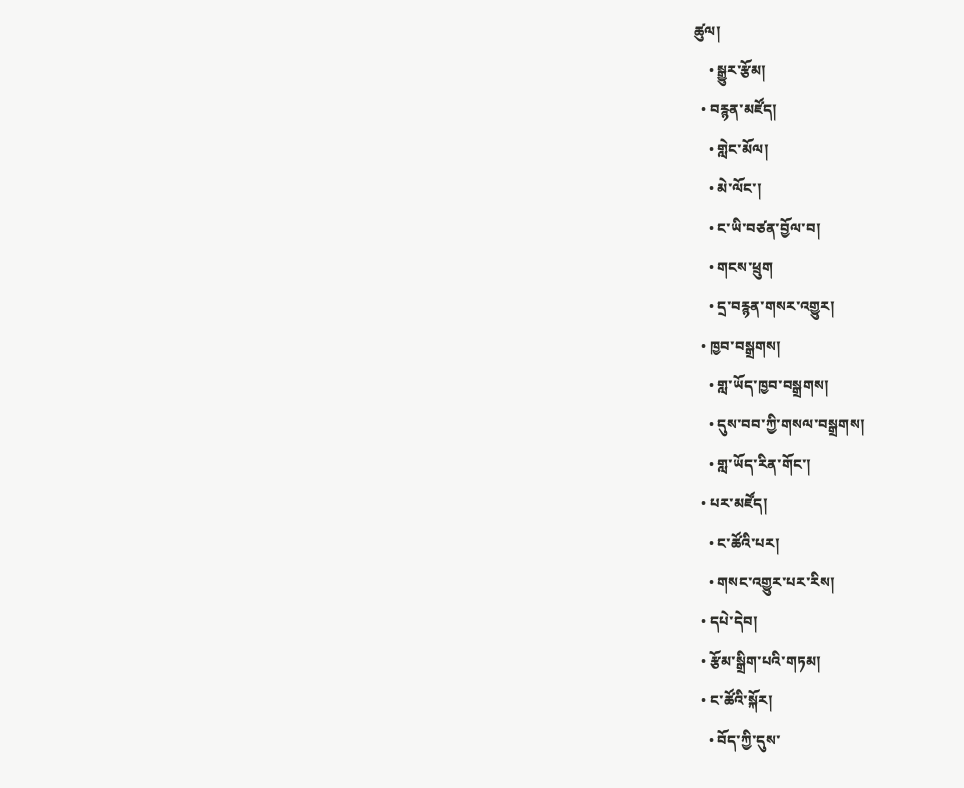ཚུལ།
    • སྒྱུར་རྩོམ།
  • བརྙན་མཛོད།
    • གླེང་མོལ།
    • མེ་ལོང་།
    • ང་ཡི་བཙན་བྱོལ་བ།
    • གངས་ཕྲུག
    • དྲ་བརྙན་གསར་འགྱུར།
  • ཁྱབ་བསྒྲགས།
    • གླ་ཡོད་ཁྱབ་བསྒྲགས།
    • དུས་བབ་ཀྱི་གསལ་བསྒྲགས།
    • གླ་ཡོད་རིན་གོང་།
  • པར་མཛོད།
    • ང་ཚོའི་པར།
    • གསང་འགྱུར་པར་རིས།
  • དཔེ་དེབ།
  • རྩོམ་སྒྲིག་པའི་གཏམ།
  • ང་ཚོའི་སྐོར།
    • བོད་ཀྱི་དུས་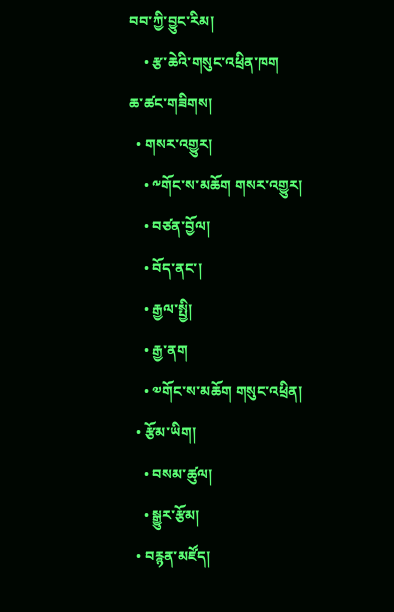བབ་ཀྱི་བྱུང་རིམ།
    • རྩ་ཆེའི་གསུང་འཕྲིན་ཁག
ཆ་ཚང་གཟིགས།
  • གསར་འགྱུར།
    • ༸གོང་ས་མཆོག གསར་འགྱུར།
    • བཙན་བྱོལ།
    • བོད་ནང་།
    • རྒྱལ་སྤྱི།
    • རྒྱ་ནག
    • ༧གོང་ས་མཆོག གསུང་འཕྲིན།
  • རྩོམ་ཡིག།
    • བསམ་ཚུལ།
    • སྒྱུར་རྩོམ།
  • བརྙན་མཛོད།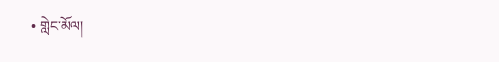• གླེང་མོལ།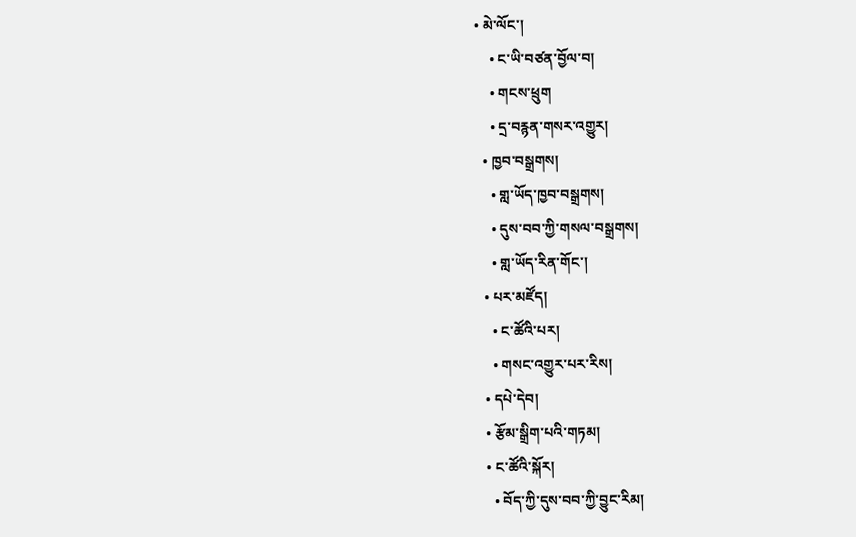• མེ་ལོང་།
    • ང་ཡི་བཙན་བྱོལ་བ།
    • གངས་ཕྲུག
    • དྲ་བརྙན་གསར་འགྱུར།
  • ཁྱབ་བསྒྲགས།
    • གླ་ཡོད་ཁྱབ་བསྒྲགས།
    • དུས་བབ་ཀྱི་གསལ་བསྒྲགས།
    • གླ་ཡོད་རིན་གོང་།
  • པར་མཛོད།
    • ང་ཚོའི་པར།
    • གསང་འགྱུར་པར་རིས།
  • དཔེ་དེབ།
  • རྩོམ་སྒྲིག་པའི་གཏམ།
  • ང་ཚོའི་སྐོར།
    • བོད་ཀྱི་དུས་བབ་ཀྱི་བྱུང་རིམ།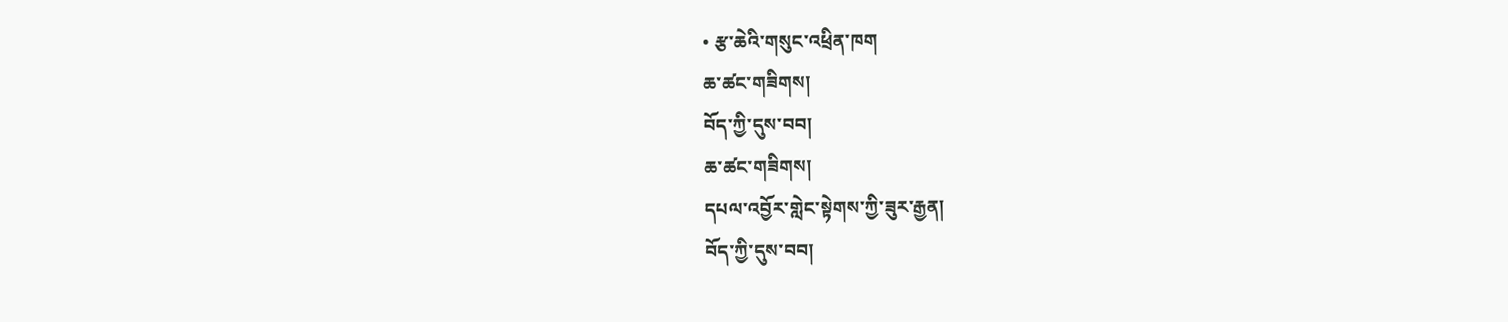• རྩ་ཆེའི་གསུང་འཕྲིན་ཁག
ཆ་ཚང་གཟིགས།
བོད་ཀྱི་དུས་བབ།
ཆ་ཚང་གཟིགས།
དཔལ་འབྱོར་གླེང་སྟེགས་ཀྱི་ཟུར་རྒྱན།
བོད་ཀྱི་དུས་བབ།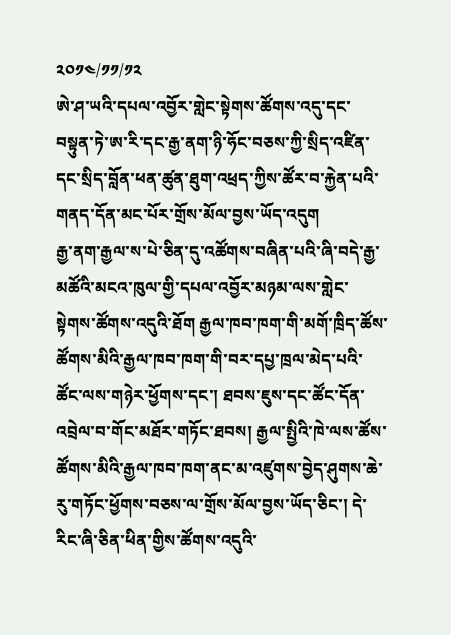༢༠༡༤/༡༡/༡༢
ཨེ་ཤ་ཡའི་དཔལ་འབྱོར་གླེང་སྟེགས་ཚོགས་འདུ་དང་བསྟུན་ཏེ་ཨ་རི་དང་རྒྱ་ནག་ཉི་ཧོང་བཅས་ཀྱི་སྲིད་འཛིན་དང་སྲིད་བློན་ཕན་ཚུན་ཐུག་འཕྲད་ཀྱིས་ཚོར་བ་རྐྱེན་པའི་གནད་དོན་མང་པོར་གྲོས་མོལ་བྱས་ཡོད་འདུག
རྒྱ་ནག་རྒྱལ་ས་པེ་ཅིན་དུ་འཚོགས་བཞིན་པའི་ཞི་བདེ་རྒྱ་མཚོའི་མངའ་ཁུལ་གྱི་དཔལ་འབྱོར་མཉམ་ལས་གླེང་སྟེགས་ཚོགས་འདུའི་ཐོག རྒྱལ་ཁབ་ཁག་གི་མགོ་ཁྲིད་ཚོས་ཚོགས་མིའི་རྒྱལ་ཁབ་ཁག་གི་བར་དཔྱ་ཁྲལ་མེད་པའི་ཚོང་ལས་གཉེར་ཕྱོགས་དང་། ཐབས་ཇུས་དང་ཚོང་དོན་འབྲེལ་བ་གོང་མཐོར་གཏོང་ཐབས། རྒྱལ་སྤྱིའི་ཁེ་ལས་ཚོས་ཚོགས་མིའི་རྒྱལ་ཁབ་ཁག་ནང་མ་འཛུགས་བྱེད་ཤུགས་ཆེ་རུ་གཏོང་ཕྱོགས་བཅས་ལ་གྲོས་མོལ་བྱས་ཡོད་ཅིང་། དེ་རིང་ཞི་ཅིན་ཕིན་གྱིས་ཚོགས་འདུའི་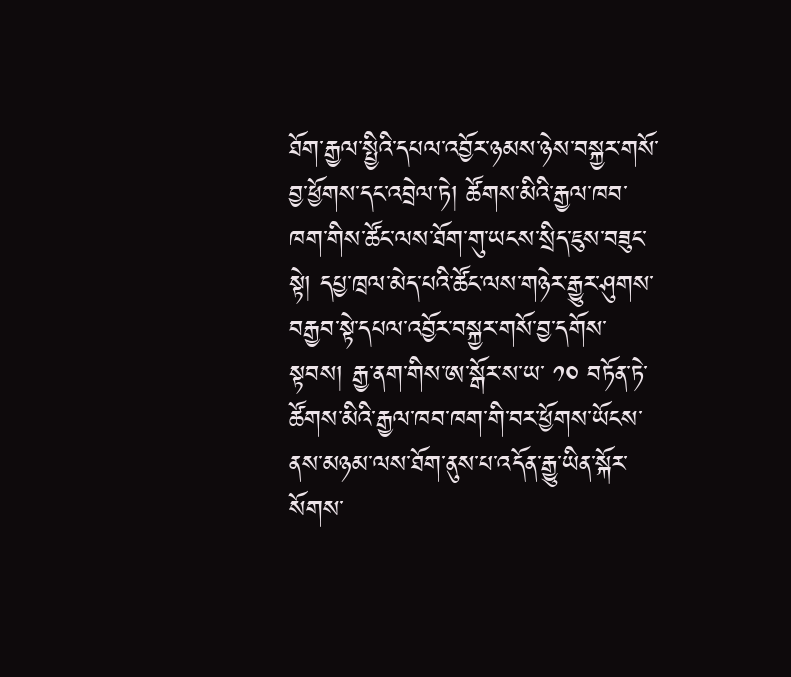ཐོག་རྒྱལ་སྤྱིའི་དཔལ་འབྱོར་ཉམས་ཉེས་བསྐྱར་གསོ་བྱ་ཕྱོགས་དང་འབྲེལ་ཏེ། ཚོགས་མིའི་རྒྱལ་ཁབ་ཁག་གིས་ཚོང་ལས་ཐོག་གུ་ཡངས་སྲིད་ཇུས་བཟུང་སྟེ། དཔྱ་ཁྲལ་མེད་པའི་ཚོང་ལས་གཉེར་རྒྱུར་ཤུགས་བརྒྱབ་སྟེ་དཔལ་འབྱོར་བསྐྱར་གསོ་བྱ་དགོས་སྟབས། རྒྱ་ནག་གིས་ཨ་སྒོར་ས་ཡ་ ༡༠ བཏོན་ཏེ་ཚོགས་མིའི་རྒྱལ་ཁབ་ཁག་གི་བར་ཕྱོགས་ཡོངས་ནས་མཉམ་ལས་ཐོག་ནུས་པ་འདོན་རྒྱུ་ཡིན་སྐོར་སོགས་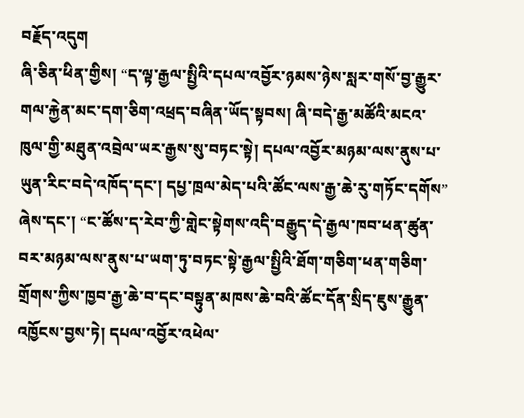བརྗོད་འདུག
ཞི་ཅིན་ཕིན་གྱིས། “ད་ལྟ་རྒྱལ་སྤྱིའི་དཔལ་འབྱོར་ཉམས་ཉེས་སླར་གསོ་བྱ་རྒྱུར་གལ་རྐྱེན་མང་དག་ཅིག་འཕྲད་བཞིན་ཡོད་སྟབས། ཞི་བདེ་རྒྱ་མཚོའི་མངའ་ཁུལ་གྱི་མཐུན་འབྲེལ་ཡར་རྒྱས་སུ་བཏང་སྟེ། དཔལ་འབྱོར་མཉམ་ལས་ནུས་པ་ཡུན་རིང་བདེ་འཁོད་དང་། དཔྱ་ཁྲལ་མེད་པའི་ཚོང་ལས་རྒྱ་ཆེ་རུ་གཏོང་དགོས” ཞེས་དང་། “ང་ཚོས་ད་རེབ་ཀྱི་གླེང་སྟེགས་འདི་བརྒྱུད་དེ་རྒྱལ་ཁབ་ཕན་ཚུན་བར་མཉམ་ལས་ནུས་པ་ཡག་ཏུ་བཏང་སྟེ་རྒྱལ་སྤྱིའི་ཐོག་གཅིག་ཕན་གཅིག་གྲོགས་ཀྱིས་ཁྱབ་རྒྱ་ཆེ་བ་དང་བསྟུན་མཁས་ཆེ་བའི་ཚོང་དོན་སྲིད་ཇུས་རྒྱུན་འཁྱོངས་བྱས་ཏེ། དཔལ་འབྱོར་འཕེལ་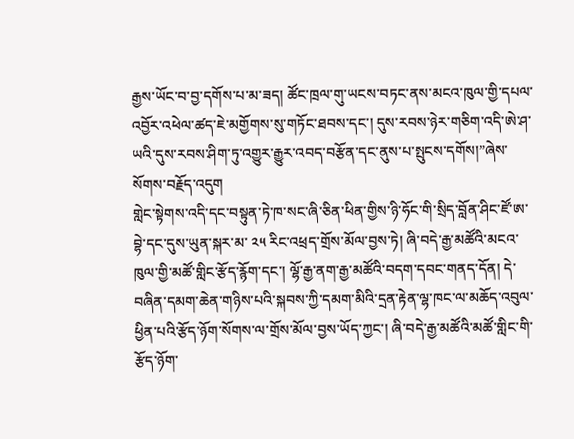རྒྱས་ཡོང་བ་བྱ་དགོས་པ་མ་ཟད། ཚོང་ཁྲལ་གུ་ཡངས་བཏང་ནས་མངའ་ཁུལ་གྱི་དཔལ་འབྱོར་འཕེལ་ཚད་ཇེ་མགྱོགས་སུ་གཏོང་ཐབས་དང་། དུས་རབས་ཉེར་གཅིག་འདི་ཨེ་ཤ་ཡའི་དུས་རབས་ཤིག་ཏུ་འགྱུར་རྒྱུར་འབད་བརྩོན་དང་ནུས་པ་སྤུངས་དགོས།”ཞེས་སོགས་བརྗོད་འདུག
གླེང་སྟེགས་འདི་དང་བསྟུན་ཏེ་ཁ་སང་ཞི་ཅིན་ཕིན་གྱིས་ཉི་ཧོང་གི་སྲིད་བློན་ཤིང་ཛོ་ཨ་བྷེ་དང་དུས་ཡུན་སྐར་མ་ ༢༥ རིང་འཕྲད་གྲོས་མོལ་བྱས་ཏེ། ཞི་བདེ་རྒྱ་མཚོའི་མངའ་ཁུལ་གྱི་མཚོ་གླིང་རྩོད་རྙོག་དང་། ལྷོ་རྒྱ་ནག་རྒྱ་མཚོའི་བདག་དབང་གནད་དོན། དེ་བཞིན་དམག་ཆེན་གཉིས་པའི་སྐབས་ཀྱི་དམག་མིའི་དྲན་རྟེན་ལྷ་ཁང་ལ་མཆོད་འབུལ་ཕྱིན་པའི་རྩོད་ཉོག་སོགས་ལ་གྲོས་མོལ་བྱས་ཡོད་ཀྱང་། ཞི་བདེ་རྒྱ་མཚོའི་མཚོ་གླིང་གི་རྩོད་ཉོག་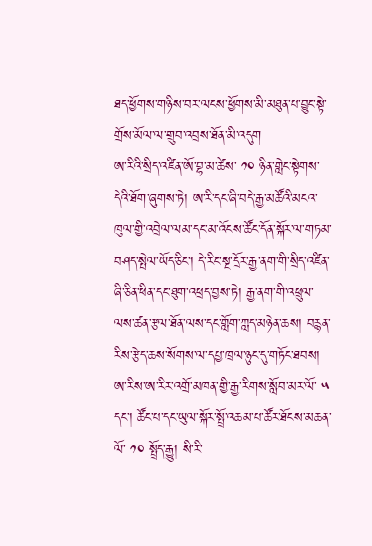ཐད་ཕྱོགས་གཉིས་བར་ལངས་ཕྱོགས་མི་མཐུན་པ་བྱུང་སྟེ་གྲོས་མོལ་ལ་གྲུབ་འབྲས་ཐོན་མི་འདུག
ཨ་རིའི་སྲིད་འཛིན་ཨོ་བྷ་མ་ཚེས་ ༡༠ ཉིན་གླེང་སྟེགས་དེའི་ཐོག་ཞུགས་ཏེ། ཨ་རི་དང་ཞི་བདེ་རྒྱ་མཚོའི་མངའ་ཁུལ་གྱི་འབྲེལ་ལམ་དང་མ་འོངས་ཚོང་དོན་སྐོར་ལ་གཏམ་བཤད་སྤེལ་ཡོད་ཅིང་། དེ་རིང་སྔ་དྲོར་རྒྱ་ནག་གི་སྲིད་འཛིན་ཞི་ཅིན་ཕིན་དང་ཐུག་འཕྲད་བྱས་ཏེ། རྒྱ་ནག་གི་འཕྲུལ་ལས་ཚན་རྩལ་ཐོན་ལས་དང་གློག་ཀླད་མཉེན་ཆས། བརྙན་རིས་རྩེད་ཆས་སོགས་ལ་དཔྱ་ཁྲལ་ཉུང་དུ་གཏོང་ཐབས། ཨ་རིས་ཨ་རིར་འགྲོ་མཁན་གྱི་རྒྱ་རིགས་སློབ་མར་ལོ་ ༥ དང་། ཚོང་པ་དང་ཡུལ་སྐོར་སྤྲོ་འཆམ་པ་ཚོར་ཐོངས་མཆན་ལོ་ ༡༠ སྤྲོད་རྒྱུ། སི་རི་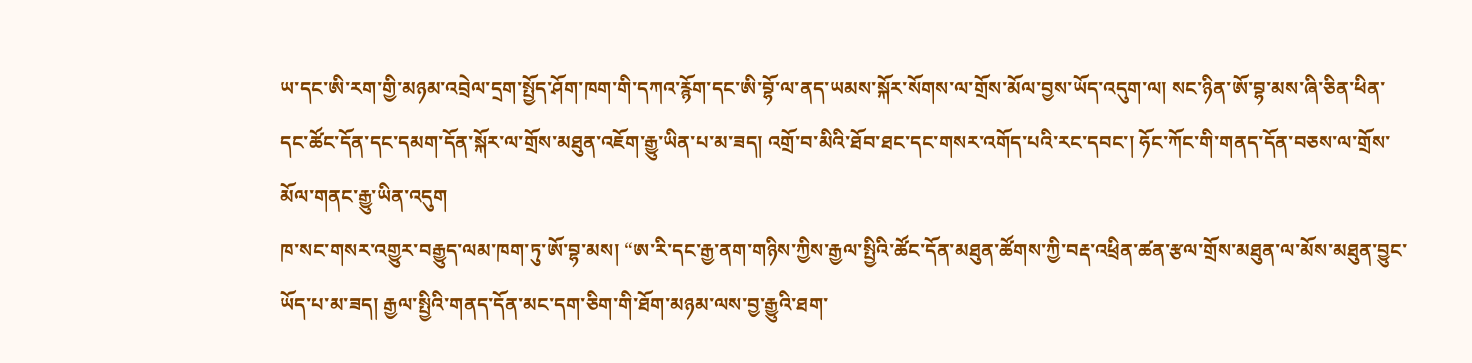ཡ་དང་ཨི་རག་གྱི་མཉམ་འབྲེལ་དྲག་སྤྱོད་ཤོག་ཁག་གི་དཀའ་རྙོག་དང་ཨི་བྷོ་ལ་ནད་ཡམས་སྐོར་སོགས་ལ་གྲོས་མོལ་བྱས་ཡོད་འདུག་ལ། སང་ཉིན་ཨོ་བྷ་མས་ཞི་ཅིན་ཕིན་དང་ཚོང་དོན་དང་དམག་དོན་སྐོར་ལ་གྲོས་མཐུན་འཇོག་རྒྱུ་ཡིན་པ་མ་ཟད། འགྲོ་བ་མིའི་ཐོབ་ཐང་དང་གསར་འགོད་པའི་རང་དབང་། ཧོང་ཀོང་གི་གནད་དོན་བཅས་ལ་གྲོས་མོལ་གནང་རྒྱུ་ཡིན་འདུག
ཁ་སང་གསར་འགྱུར་བརྒྱུད་ལམ་ཁག་ཏུ་ཨོ་བྷ་མས། “ཨ་རི་དང་རྒྱ་ནག་གཉིས་ཀྱིས་རྒྱལ་སྤྱིའི་ཚོང་དོན་མཐུན་ཚོགས་ཀྱི་བརྡ་འཕྲིན་ཚན་རྩལ་གྲོས་མཐུན་ལ་མོས་མཐུན་བྱུང་ཡོད་པ་མ་ཟད། རྒྱལ་སྤྱིའི་གནད་དོན་མང་དག་ཅིག་གི་ཐོག་མཉམ་ལས་བྱ་རྒྱུའི་ཐག་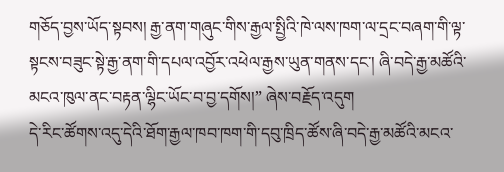གཅོད་བྱས་ཡོད་སྟབས། རྒྱ་ནག་གཞུང་གིས་རྒྱལ་སྤྱིའི་ཁེ་ལས་ཁག་ལ་དྲང་བཞག་གི་ལྟ་སྟངས་བཟུང་སྟེ་རྒྱ་ནག་གི་དཔལ་འབྱོར་འཕེལ་རྒྱས་ཡུན་གནས་དང་། ཞི་བདེ་རྒྱ་མཚོའི་མངའ་ཁུལ་ནང་བརྟན་ལྷིང་ཡོང་བ་བྱ་དགོས།” ཞེས་བརྗོད་འདུག
དེ་རིང་ཚོགས་འདུ་དེའི་ཐོག་རྒྱལ་ཁབ་ཁག་གི་དབུ་ཁྲིད་ཚོས་ཞི་བདེ་རྒྱ་མཚོའི་མངའ་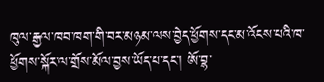ཁུལ་རྒྱལ་ཁབ་ཁག་གི་བར་མཉམ་ལས་བྱེད་ཕྱོགས་དང་མ་འོངས་པའི་ཁ་ཕྱོགས་སྐོར་ལ་གྲོས་མོལ་བྱས་ཡོད་པ་དང་། ཨོ་བྷ་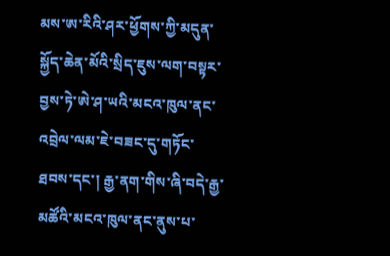མས་ཨ་རིའི་ཤར་ཕྱོགས་ཀྱི་མདུན་སྐྱོད་ཆེན་མོའི་སྲིད་ཇུས་ལག་བསྟར་བྱས་ཏེ་ཨེ་ཤ་ཡའི་མངའ་ཁུལ་ནང་འབྲེལ་ལམ་ཇེ་བཟང་དུ་གཏོང་ཐབས་དང་། རྒྱ་ནག་གིས་ཞི་བདེ་རྒྱ་མཚོའི་མངའ་ཁུལ་ནང་ནུས་པ་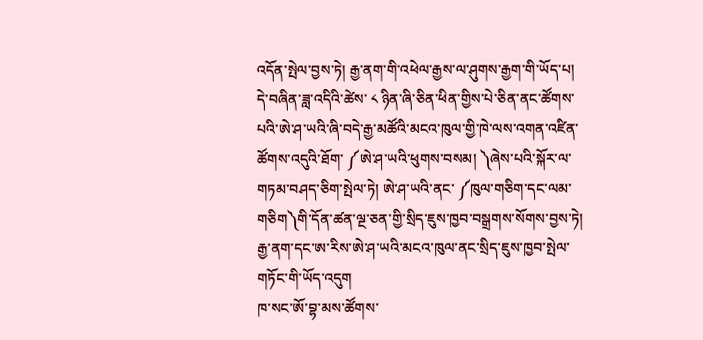འདོན་སྤེལ་བྱས་ཏེ། རྒྱ་ནག་གི་འཕེལ་རྒྱས་ལ་ཤུགས་རྒྱག་གི་ཡོད་པ། དེ་བཞིན་ཟླ་འདིའི་ཚེས་ ༨ ཉིན་ཞི་ཅིན་ཕིན་གྱིས་པེ་ཅིན་ནང་ཚོགས་པའི་ཨེ་ཤ་ཡའི་ཞི་བདེ་རྒྱ་མཚོའི་མངའ་ཁུལ་གྱི་ཁེ་ལས་འགན་འཛིན་ཚོགས་འདུའི་ཐོག་ ༼ཨེ་ཤ་ཡའི་ཕུགས་བསམ། ༽ཞེས་པའི་སྐོར་ལ་གཏམ་བཤད་ཅིག་སྤེལ་ཏེ། ཨེ་ཤ་ཡའི་ནང་ ༼ཁུལ་གཅིག་དང་ལམ་གཅིག༽གི་དོན་ཚན་ལྔ་ཅན་གྱི་སྲིད་ཇུས་ཁྱབ་བསྒྲགས་སོགས་བྱས་ཏེ། རྒྱ་ནག་དང་ཨ་རིས་ཨེ་ཤ་ཡའི་མངའ་ཁུལ་ནང་སྲིད་ཇུས་ཁྱབ་སྤེལ་གཏོང་གི་ཡོད་འདུག
ཁ་སང་ཨོ་བྷ་མས་ཚོགས་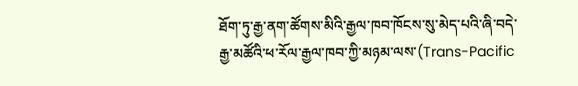ཐོག་ཏུ་རྒྱ་ནག་ཚོགས་མིའི་རྒྱལ་ཁབ་ཁོངས་སུ་མེད་པའི་ཞི་བདེ་རྒྱ་མཚོའི་ཕ་རོལ་རྒྱལ་ཁབ་ཀྱི་མཉམ་ལས་(Trans-Pacific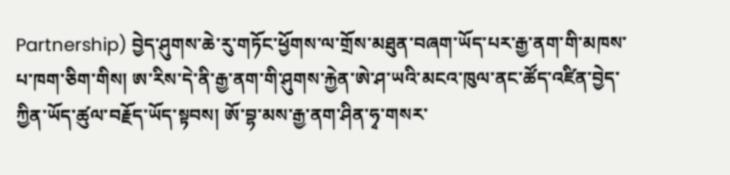Partnership) བྱེད་ཤུགས་ཆེ་རུ་གཏོང་ཕྱོགས་ལ་གྲོས་མཐུན་བཞག་ཡོད་པར་རྒྱ་ནག་གི་མཁས་པ་ཁག་ཅིག་གིས། ཨ་རིས་དེ་ནི་རྒྱ་ནག་གི་ཤུགས་རྐྱེན་ཨེ་ཤ་ཡའི་མངའ་ཁུལ་ནང་ཚོད་འཛིན་བྱེད་ཀྱིན་ཡོད་ཚུལ་བརྗོད་ཡོད་སྟབས། ཨོ་བྷ་མས་རྒྱ་ནག་ཤིན་ཧྭ་གསར་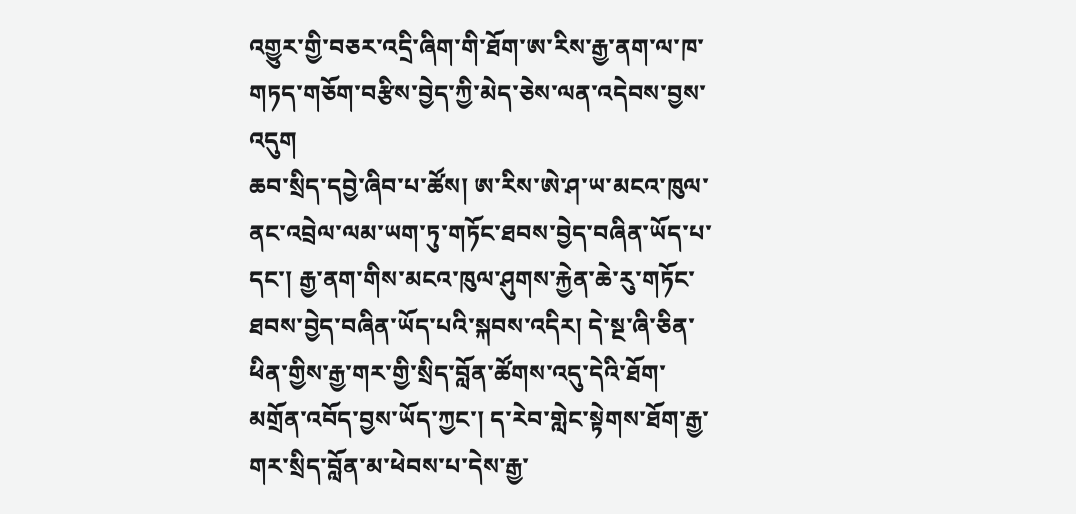འགྱུར་གྱི་བཅར་འདྲི་ཞིག་གི་ཐོག་ཨ་རིས་རྒྱ་ནག་ལ་ཁ་གཏད་གཅོག་བརྩིས་བྱེད་ཀྱི་མེད་ཅེས་ལན་འདེབས་བྱས་འདུག
ཆབ་སྲིད་དབྱེ་ཞིབ་པ་ཚོས། ཨ་རིས་ཨེ་ཤ་ཡ་མངའ་ཁུལ་ནང་འབྲེལ་ལམ་ཡག་ཏུ་གཏོང་ཐབས་བྱེད་བཞིན་ཡོད་པ་དང་། རྒྱ་ནག་གིས་མངའ་ཁུལ་ཤུགས་རྐྱེན་ཆེ་རུ་གཏོང་ཐབས་བྱེད་བཞིན་ཡོད་པའི་སྐབས་འདིར། དེ་སྔ་ཞི་ཅིན་ཕིན་གྱིས་རྒྱ་གར་གྱི་སྲིད་བློན་ཚོགས་འདུ་དེའི་ཐོག་མགྲོན་འབོད་བྱས་ཡོད་ཀྱང་། ད་རེབ་གླེང་སྟེགས་ཐོག་རྒྱ་གར་སྲིད་བློན་མ་ཕེབས་པ་དེས་རྒྱ་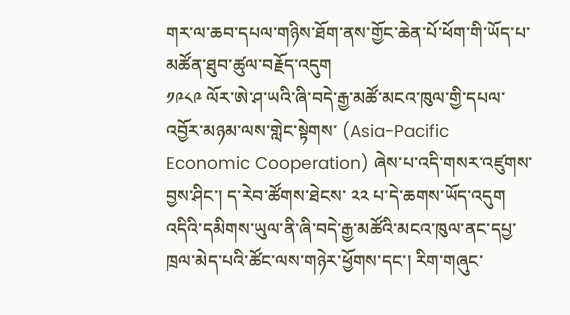གར་ལ་ཆབ་དཔལ་གཉིས་ཐོག་ནས་གྱོང་ཆེན་པོ་ཕོག་གི་ཡོད་པ་མཚོན་ཐུབ་ཚུལ་བརྗོད་འདུག
༡༩༨༩ ལོར་ཨེ་ཤ་ཡའི་ཞི་བདེ་རྒྱ་མཚོ་མངའ་ཁུལ་གྱི་དཔལ་འབྱོར་མཉམ་ལས་གླེང་སྟེགས་ (Asia-Pacific Economic Cooperation) ཞེས་པ་འདི་གསར་འཛུགས་བྱས་ཤིང་། ད་རེབ་ཚོགས་ཐེངས་ ༢༢ པ་དེ་ཆགས་ཡོད་འདུག འདིའི་དམིགས་ཡུལ་ནི་ཞི་བདེ་རྒྱ་མཚོའི་མངའ་ཁུལ་ནང་དཔྱ་ཁྲལ་མེད་པའི་ཚོང་ལས་གཉེར་ཕྱོགས་དང་། རིག་གཞུང་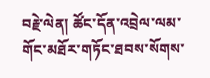བརྗེ་ལེན། ཚོང་དོན་འབྲེལ་ལམ་གོང་མཐོར་གཏོང་ཐབས་སོགས་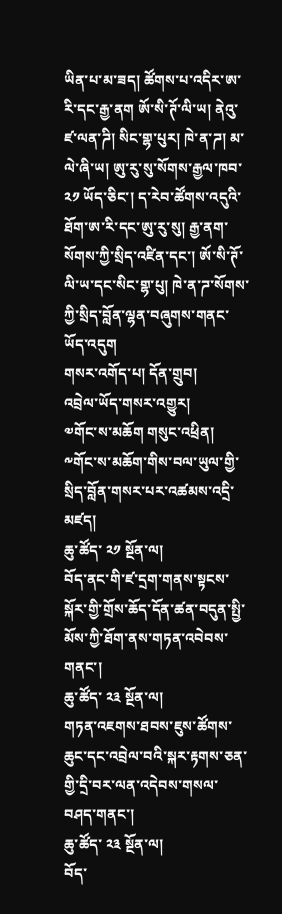ཡིན་པ་མ་ཟད། ཚོགས་པ་འདིར་ཨ་རི་དང་རྒྱ་ནག ཨོ་སི་ཊོ་ལི་ཡ། ནེའུ་ཛ་ལན་ཌི། སིང་གྷ་པུར། ཁེ་ན་ཌ། མ་ལེ་ཞི་ཡ། ཨུ་རུ་སུ་སོགས་རྒྱལ་ཁབ་ ༢༡ ཡོད་ཅིང་། ད་རེབ་ཚོགས་འདུའི་ཐོག་ཨ་རི་དང་ཨུ་རུ་སུ། རྒྱ་ནག་སོགས་ཀྱི་སྲིད་འཛིན་དང་། ཨོ་སི་ཊོ་ལི་ཡ་དང་སིང་གྷ་པུ། ཁེ་ན་ཌ་སོགས་ཀྱི་སྲིད་བློན་ལྷན་བཞུགས་གནང་ཡོད་འདུག
གསར་འགོད་པ། དོན་གྲུབ།
འབྲེལ་ཡོད་གསར་འགྱུར།
༧གོང་ས་མཆོག གསུང་འཕྲིན།
༸གོང་ས་མཆོག་གིས་བལ་ཡུལ་གྱི་སྲིད་བློན་གསར་པར་འཚམས་འདྲི་མཛད།
ཆུ་ཚོད་ ༢༡ སྔོན་ལ།
བོད་ནང་གི་ཛ་དྲག་གནས་སྟངས་སྐོར་གྱི་གྲོས་ཆོད་དོན་ཚན་བདུན་སྤྱི་མོས་ཀྱི་ཐོག་ནས་གཏན་འབེབས་གནང་།
ཆུ་ཚོད་ ༢༣ སྔོན་ལ།
གཏན་འཇགས་ཐབས་ཇུས་ཚོགས་ཆུང་དང་འབྲེལ་བའི་སྐར་རྟགས་ཅན་གྱི་དྲི་བར་ལན་འདེབས་གསལ་བཤད་གནང་།
ཆུ་ཚོད་ ༢༣ སྔོན་ལ།
བོད་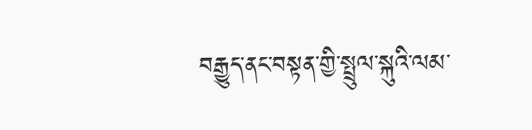བརྒྱུད་ནང་བསྟན་གྱི་སྤྲུལ་སྐུའི་ལམ་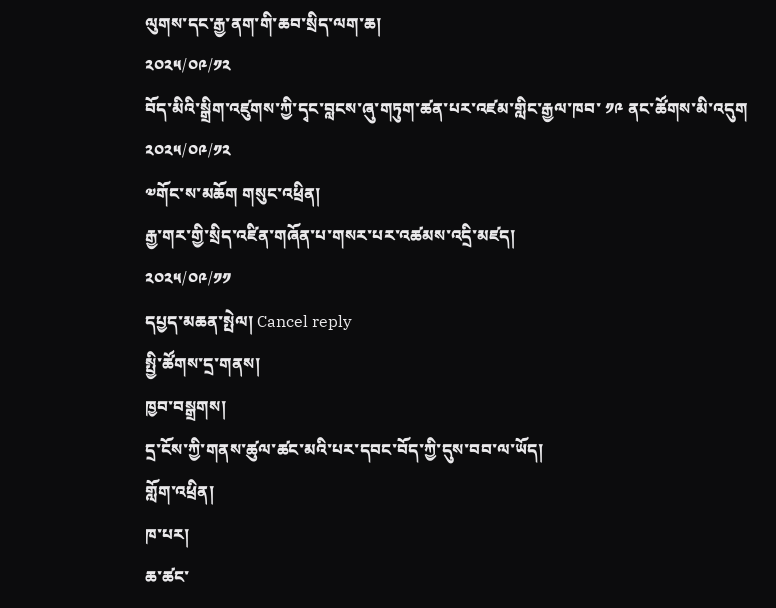ལུགས་དང་རྒྱ་ནག་གི་ཆབ་སྲིད་ལག་ཆ།
༢༠༢༥/༠༩/༡༢
བོད་མིའི་སྒྲིག་འཛུགས་ཀྱི་དྭང་བླངས་ཞུ་གཏུག་ཚན་པར་འཛམ་གླིང་རྒྱལ་ཁབ་ ༡༩ ནང་ཚོགས་མི་འདུག
༢༠༢༥/༠༩/༡༢
༧གོང་ས་མཆོག གསུང་འཕྲིན།
རྒྱ་གར་གྱི་སྲིད་འཛིན་གཞོན་པ་གསར་པར་འཚམས་འདྲི་མཛད།
༢༠༢༥/༠༩/༡༡
དཔྱད་མཆན་སྤེལ། Cancel reply
སྤྱི་ཚོགས་དྲ་གནས།
ཁྱབ་བསྒྲགས།
དྲ་ངོས་ཀྱི་གནས་ཚུལ་ཚང་མའི་པར་དབང་བོད་ཀྱི་དུས་བབ་ལ་ཡོད།
གློག་འཕྲིན།
ཁ་པར།
ཆ་ཚང་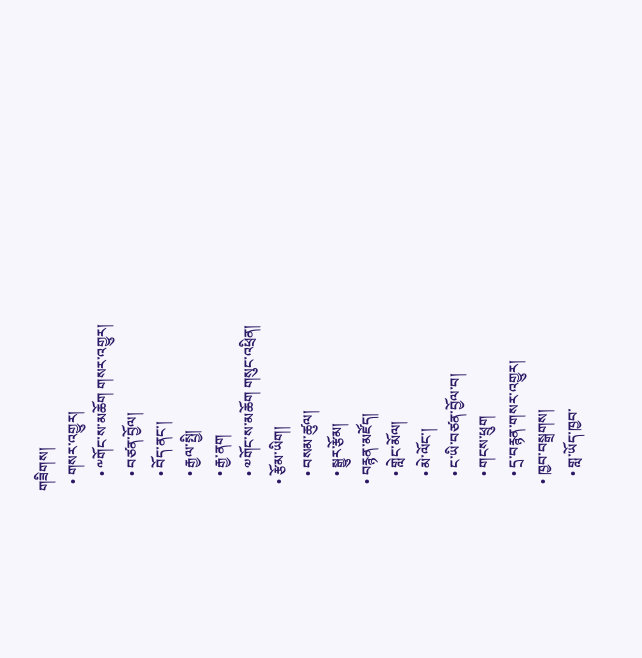གཟིགས།
  • གསར་འགྱུར།
    • ༸གོང་ས་མཆོག གསར་འགྱུར།
    • བཙན་བྱོལ།
    • བོད་ནང་།
    • རྒྱལ་སྤྱི།
    • རྒྱ་ནག
    • ༧གོང་ས་མཆོག གསུང་འཕྲིན།
  • རྩོམ་ཡིག།
    • བསམ་ཚུལ།
    • སྒྱུར་རྩོམ།
  • བརྙན་མཛོད།
    • གླེང་མོལ།
    • མེ་ལོང་།
    • ང་ཡི་བཙན་བྱོལ་བ།
    • གངས་ཕྲུག
    • དྲ་བརྙན་གསར་འགྱུར།
  • ཁྱབ་བསྒྲགས།
    • གླ་ཡོད་ཁྱབ་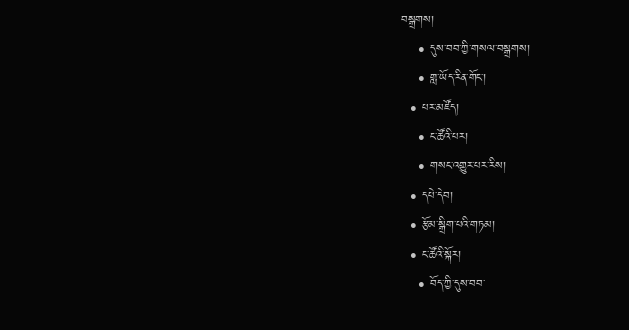བསྒྲགས།
    • དུས་བབ་ཀྱི་གསལ་བསྒྲགས།
    • གླ་ཡོད་རིན་གོང་།
  • པར་མཛོད།
    • ང་ཚོའི་པར།
    • གསང་འགྱུར་པར་རིས།
  • དཔེ་དེབ།
  • རྩོམ་སྒྲིག་པའི་གཏམ།
  • ང་ཚོའི་སྐོར།
    • བོད་ཀྱི་དུས་བབ་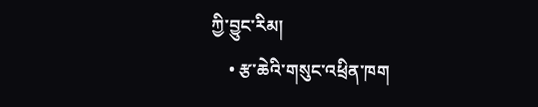ཀྱི་བྱུང་རིམ།
    • རྩ་ཆེའི་གསུང་འཕྲིན་ཁག